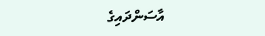އާސަންދައިގެ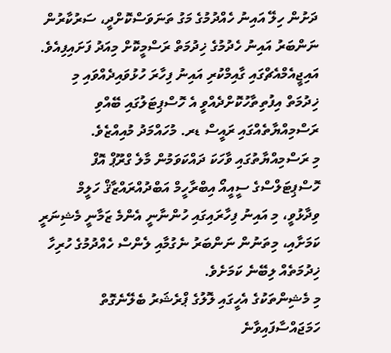ދަށުން ހިލޭ އައިނު ހެއްދުމުގެ މަގު ތަނަވަސްކޮށްދީ، ސަރުކާރުން ނަންބަރު އައިނު ހެދުމުގެ ޚިދުމަތް ރަސްމީކޮށް މިއަދު ފަށައިފިއެވެ.
އައިޖީއެމްއެޗްގައި ގާއިމްކުރި އައިނު ފިހާރަ ހުޅުވައިދެއްވައި މި ޚިދުމަތް އިފުތިތާހުކޮށްދެއްވީ އެ ހޮސްޕިޓަލުގައި ބޭއްވި ރަސްމިއްޔާތެއްގައި ރައީސް ޑރ. މުހައްމަދު މުއިއްޒެވެ.
މި ރަސްމިއްޔާތުގައި ވާހަކަ ދައްކަވަމުން މާލެ ގްރޫޕް އޮފް ހޮސްޕިޓަލްސްގެ ސީއީއޯ އިބްރާހީމް އަބްދުއްރައްޒާޤް ހަލީމް ވިދާޅުވީ، މި އައިނު ފިހާރައިގައި ހުންނާނީ އެންމެ ޒަމާނީ މެޝިނަރީ ކަމަށާއި، މިތަނުން ނަންބަރު ނެގުމާއި ލެންސް ހެއްދުމުގެ ހުރިހާ ޚިދުމަތެއް ލިބޭނެ ކަމަށެވެ.
މި މެޝިންތަކުގެ އެހީގައި ލޮލުގެ ޕްރެޝަރު ބެލޭނެގޮތް ހަމަޖައްސާފައިވާނެ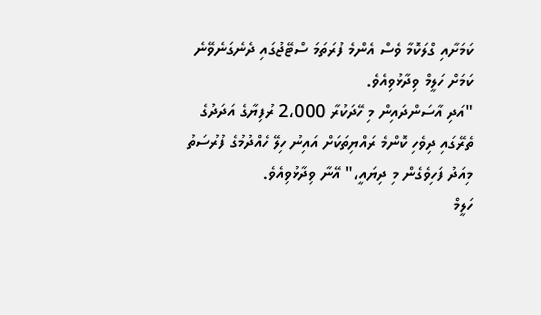ކަމަށާއި ގްލަކޮމާ ވެސް އެންމެ ފުރަތަމަ ސްޓޭޖުގައި ދެނެގަނެވޭނެ ކަމަށް ހަލީމް ވިދާޅުވިއެވެ.
"އަދި އާސަންދައިން މި ހޭދަކުރާ 2،000 ރުފިޔާގެ އަދަދުގެ ތެރޭގައި ދިވެހި ކޮންމެ ރައްޔިތަކަށް އައިނު ހިލޭ ހެއްދުމުގެ ފުރުސަތު މިއަދު ފަހިވެގެން މި ދިޔައީ،" އޭނާ ވިދާޅުވިއެވެ.
ހަލީމް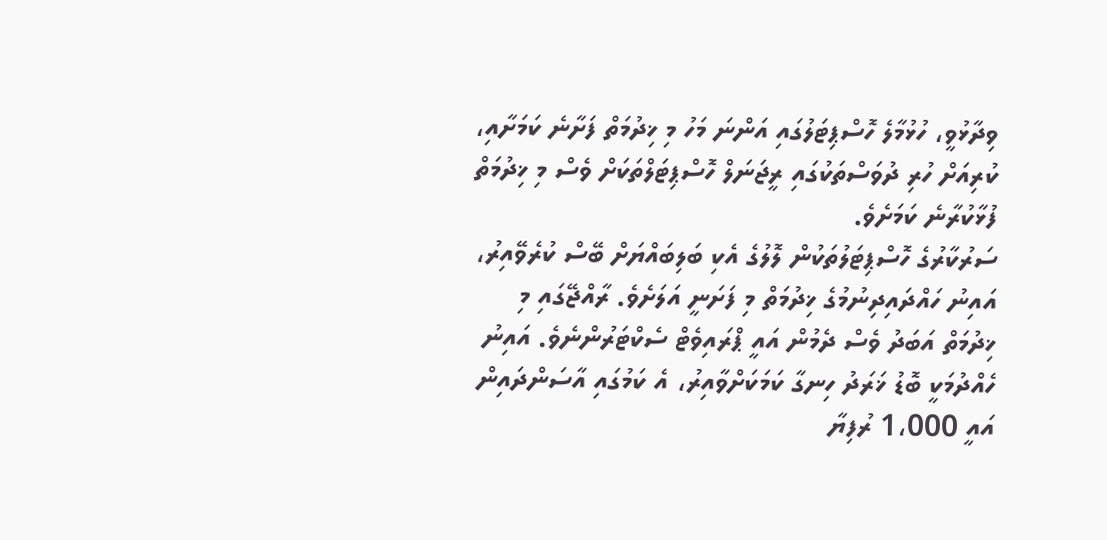ވިދާޅުވީ، ހުޅުމާލެ ހޮސްޕިޓަލުގައި އަންނަ މަހު މި ޚިދުމަތް ފަށާނެ ކަމަށާއި، ކުރިއަށް ހުރި ދުވަސްތަކުގައި ރީޖަނަލް ހޮސްޕިޓަލްތަކަށް ވެސް މި ޚިދުމަތް ފުޅާކުރާނެ ކަމަށެވެ.
ސަރުކާރުގެ ހޮސްޕިޓަލުތަކުން ލޮލުގެ އެކި ބަލިބައްޔަށް ބޭސް ކުރެވޭއިރު، އައިނު ހައްދައިދިނުމުގެ ޚިދުމަތް މި ފަށަނީ އަލަށެވެ. ރާއްޖޭގައި މި ޚިދުމަތް އަބަދު ވެސް ދެމުން އައީ ޕްރައިވެޓް ސެކްޓަރުންނެވެ. އައިނު ހެއްދުމަކީ ބޮޑު ޚަރަދު ހިނގާ ކަމަކަށްވާއިރު، އެ ކަމުގައި އާސަންދައިން އައީ 1،000 ރުފިޔާ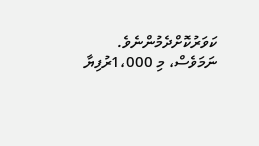ކަވަރުކޮށްދެމުންނެވެ.
ނަމަވެސް، މި 1،000ރުފިޔާ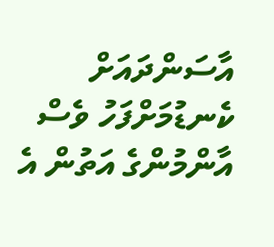އާސަންދައަށް ކެނޑުމަށްފަހު ވެސް އާންމުންގެ އަތުން އެ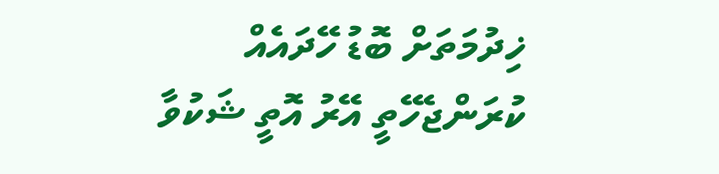ޚިދުމަތަށް ބޮޑު ހޭދައެއް ކުރަންޖެހޭތީ އޭރު އޮތީ ޝަކުވާ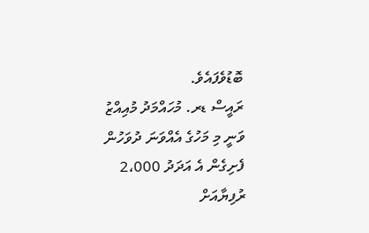ބޮޑުވެފައެވެ.
ރައީސް ޑރ. މުހައްމަދު މުއިއްޒު ވަނީ މި މަހުގެ އެއްވަނަ ދުވަހުން ފެށިގެން އެ އަދަދު 2،000 ރުފިޔާއަށް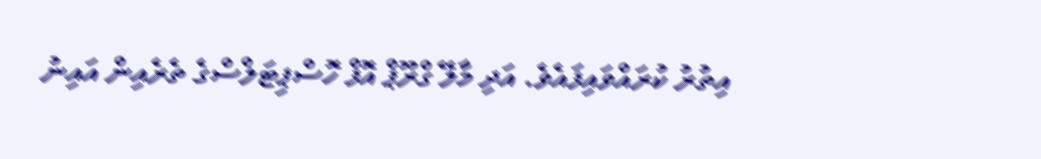އިތުރު ކުރައްވައިފައެވެ. އަދި މާލޭ ގްރޫޕް އޮފް ހޮސްޕިޓަލްސްގެ ތެރެއިން އައިނު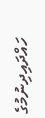ހައްދައިދިނުމުގެ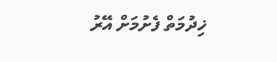ޚިދުމަތް ފެށުމަށް އޭރު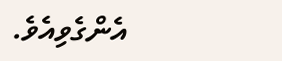އެންގެވިއެވެ.